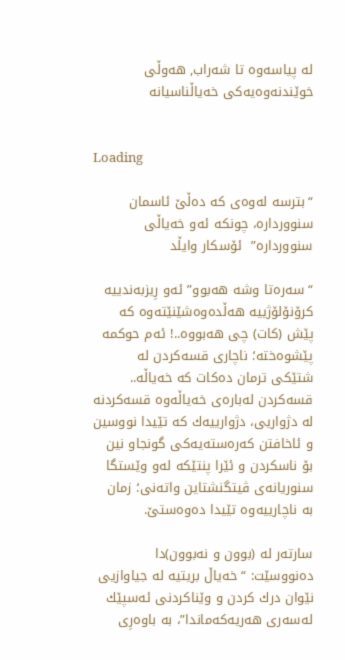لە پیاسەوە تا شەراب, هەوڵی خوێندنەوەیەکی خەیاڵناسیانە


Loading

“بترسه‌ له‌وه‌ی كه‌ ده‌ڵێ ئاسمان سنوورداره‌، چونكه‌ ئه‌و خه‌یاڵی سنوورداره‌”  ئۆسكار وایڵد

“سه‌ره‌تا وشه‌ هه‌بوو” ئه‌و رِیزبه‌ندییه‌ كرۆنۆلۆژییه‌ هه‌ڵده‌وه‌شێنێته‌وه‌ كه‌ پێش (كات) چی هه‌بووه‌..! ئه‌م حوكمه‌ پێشوه‌خته‌؛ ناچاری قسه‌كردن له‌ شتێكی ترمان ده‌كات كه‌ خه‌یاڵه‌.. قسه‌كردن له‌باره‌ی خه‌یاڵه‌وه‌ قسه‌كردنه‌ له‌ دژواریی، دژوارییه‌ك كه‌ تێیدا نووسین و ئاخافتن كه‌ره‌سته‌یه‌كی گونجاو نین بۆ ناسكردن و ئێرا پنتێكه‌ له‌و وێستگا سنوریانه‌ی ڤیتگنشتاین واته‌نی؛ زمان به‌ ناچارییه‌وه‌ تێیدا ده‌وه‌ستێ.

سارته‌ر له‌ (بوون و نه‌بوون)دا ده‌نووسێت: “خه‌یاڵ بریتیه‌ له‌ جیاوازیی نێوان درك كردن و وێناكردنی ئه‌سپێك له‌سه‌ری هه‌ریه‌كه‌ماندا”، به‌ باوه‌رِی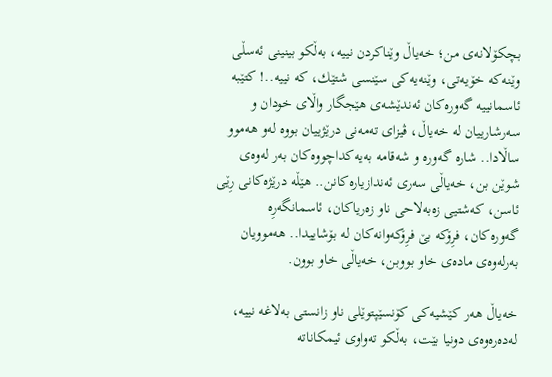بچكۆلانه‌ی من؛ خه‌یاڵ وێناكردن نییه‌، به‌ڵكو بینینی ئه‌سڵی وێنه‌كه‌ خۆیه‌تی، وێنه‌یه‌كی سێنسی شتێك، كه‌ نییه‌..! كتێبه‌ ئاسمانییه‌ گه‌وره‌كان ئه‌ندێشه‌ی هێجگار واڵای خودان و سه‌رشارییان له‌ خه‌یاڵ، ڤیزای ته‌مه‌نی درێژییان بووه‌ له‌و هه‌موو ساڵادا.. شاره‌ گه‌وره‌ و شه‌قامه‌ به‌یه‌كداچووه‌كان به‌ر له‌وه‌ی شوێن بن، خه‌یاڵی سه‌ری ئه‌ندازیاره‌كانن.. هێڵه‌ درێژه‌كانی رِێی ئاسن، كه‌شتیی زه‌به‌لاحی ناو زه‌ریاكان، ئاسمانگه‌رِه‌ گه‌وره‌كان، فرِۆكه‌ بێ فرِۆكه‌وانه‌كان له‌ بۆشاییدا.. هه‌موویان به‌رله‌وه‌ی ماده‌ی خاو بووبن، خه‌یاڵی خاو بوون.

خه‌یاڵ هه‌ر كێشیه‌كی كۆنسێپتوێلی ناو زانستی به‌لاغه‌ نییه‌، له‌ده‌ره‌وه‌ی دونیا بێت، به‌ڵكو ته‌واوی ئیمكاناته‌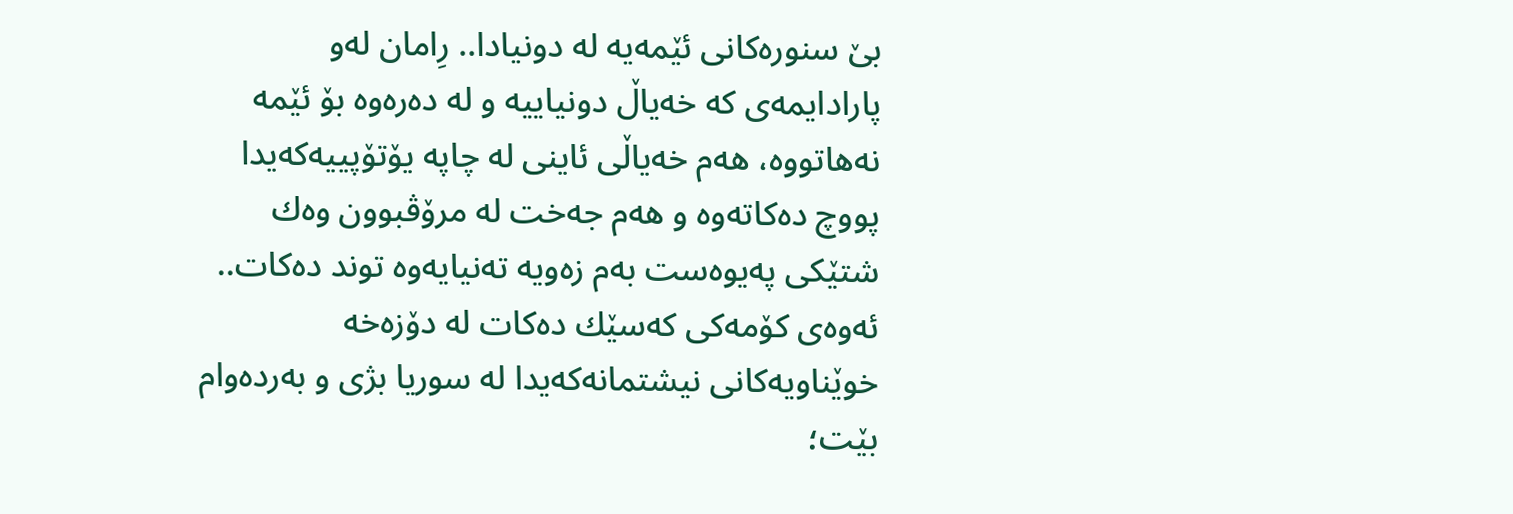بێ سنوره‌كانی ئێمه‌یه‌ له‌ دونیادا.. رِامان له‌و پارادایمه‌ی كه‌ خه‌یاڵ دونیاییه‌ و له‌ ده‌ره‌وه‌ بۆ ئێمه‌ نه‌هاتووه‌، هه‌م خه‌یاڵی ئاینی له‌ چاپه‌ یۆتۆپییه‌كه‌یدا پووچ ده‌كاته‌وه‌ و هه‌م جه‌خت له‌ مرۆڤبوون وه‌ك شتێكی په‌یوه‌ست به‌م زه‌ویه‌ ته‌نیایه‌وه‌ توند ده‌كات.. ئه‌وه‌ی كۆمه‌كی كه‌سێك ده‌كات له‌ دۆزه‌خه‌ خوێناویه‌كانی نیشتمانه‌كه‌یدا له‌ سوریا بژی و به‌رده‌وام بێت؛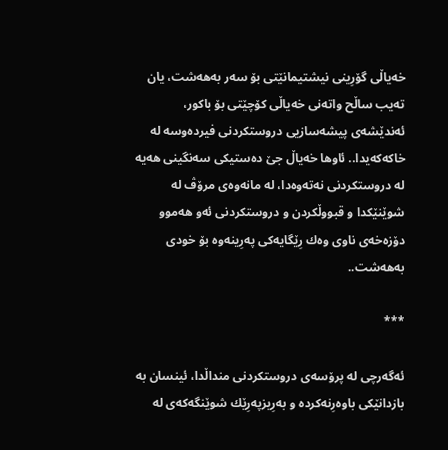خه‌یاڵی گۆرِینی نیشتیمانێتی بۆ سه‌ر به‌هه‌شت، یان ته‌یب ساڵح واته‌نی خه‌یاڵی كۆچێتی بۆ باكور، ئه‌ندێشه‌ی پیشه‌سازیی دروستكردنی فیرده‌وسه‌ له‌ خاكه‌كه‌یدا.. ئاوها خه‌یاڵ جێ ده‌ستیكی سه‌نگینی هه‌یه‌ له‌ دروستكردنی نه‌ته‌وه‌دا، له‌ مانه‌وه‌ی مرۆڤ له‌ شوێنێكدا و قبووڵكردن و دروستكردنی ئه‌و هه‌موو دۆزه‌خه‌ی ناوی وه‌ك رِێگایه‌كی په‌رِینه‌وه‌ بۆ خودی به‌هه‌شت..

***

ئه‌گه‌رچی له‌ پرۆسه‌ی دروستكردنی منداڵدا، ئینسان به‌ بازدانێكی باوه‌رِنه‌كرده‌ و به‌رِیزپه‌رِێك شوێنگه‌كه‌ی له‌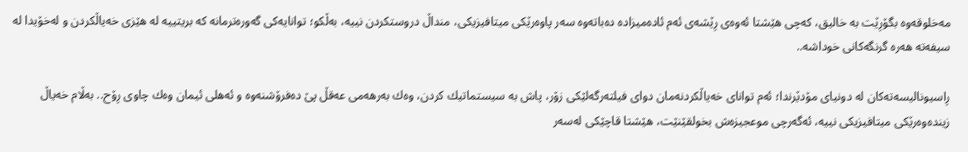مه‌خلوقه‌وه‌ بگۆرِێت به‌ خالیق، كه‌چی هێشتا ئه‌وه‌ی رِێشه‌ی ئه‌م ئاده‌میزاده‌ ده‌باته‌وه‌ سه‌ر پاوه‌رێكی میتافیزیكی، منداڵ دروستكردن نییه‌، به‌ڵكو؛ توانایه‌كی گه‌وره‌ترمانه‌ كه‌ بریتییه‌ له‌ هێزی خه‌یاڵكردن و له‌خۆیدا له‌ سیفه‌ته‌ هه‌ره‌ گرنگه‌كانی خوداشه‌..

رِاسیونالیسه‌ته‌كان له‌ دونیای مۆدێرندا؛ ئه‌م توانای خه‌یاڵكردنه‌مان دوای فیلته‌رگه‌لێكی زۆر، پاش به‌ سیستماتیك كردن، وه‌ك به‌رهه‌می عه‌قڵ پێ ده‌فرۆشنه‌وه‌ و ئه‌هلی ئیمان وه‌ك چاوی رِۆح.. به‌ڵام خه‌یاڵ زینده‌وه‌رێكی میتافیزیكی نییه‌، ئه‌گه‌رچی موعجیزه‌ش بخولقێنێت، هێشتا قاچێكی له‌سه‌ر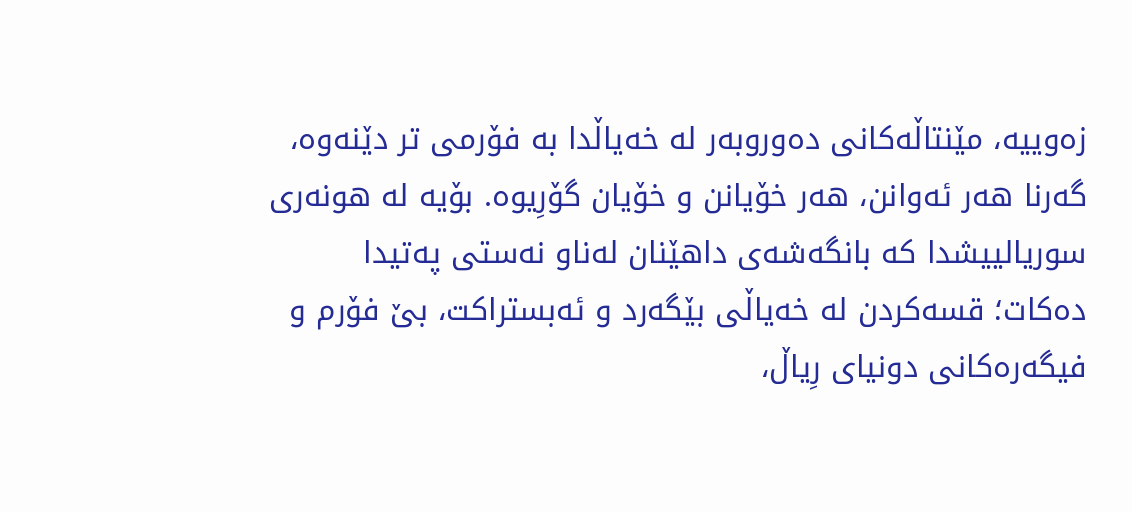زه‌وییه‌، مێنتاڵه‌كانی ده‌وروبه‌ر له‌ خه‌یاڵدا به‌ فۆرمی تر دێنه‌وه‌، گه‌رنا هه‌ر ئه‌وانن، هه‌ر خۆیانن و خۆیان گۆرِیوه‌. بۆیه‌ له‌ هونه‌ری سوریالییشدا كه‌ بانگه‌شه‌ی داهێنان له‌ناو نه‌ستی په‌تیدا ده‌كات؛ قسه‌كردن له‌ خه‌یاڵی بێگه‌رد و ئه‌بستراكت، بێ فۆرم و فیگه‌ره‌كانی دونیای رِیاڵ،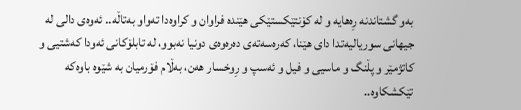به‌و گشتاندنه‌ رِه‌هایه‌ و له‌ كۆنتێكستێكی هێنده‌ فراوان و كراوه‌دا ته‌واو به‌تاڵه‌.. ئه‌وه‌ی دالی له‌ جیهانی سوریالیه‌تدا دای هێنا، كه‌ره‌سه‌ته‌ی ده‌ره‌وه‌ی دونیا نه‌بوو، له‌ تابلۆكانی ئه‌ودا كه‌شتیی و كاتژمێر و پڵنگ و ماسیی و فیل و ئه‌سپ و رِوخسار هه‌ن، به‌ڵام فۆرمیان به‌ شێوه‌ باوه‌كه‌ تێكشكاوه‌..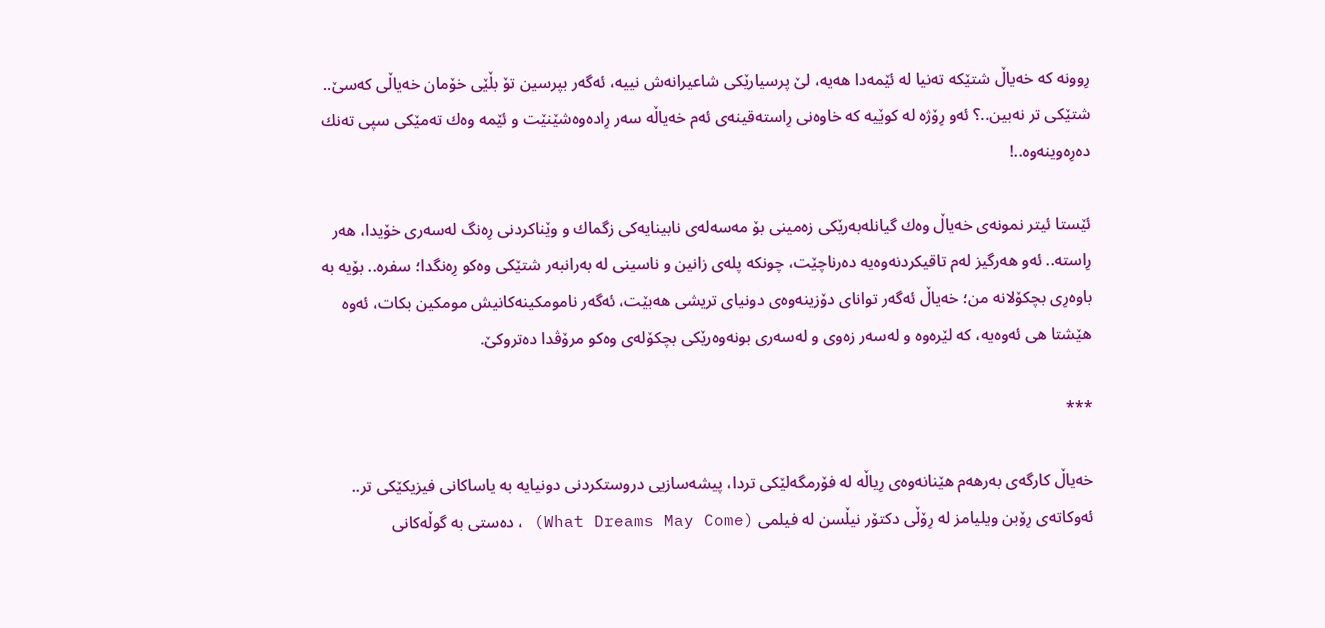رِوونه‌ كه‌ خه‌یاڵ شتێكه‌ ته‌نیا له‌ ئێمه‌دا هه‌یه‌، لێ پرسیارێكی شاعیرانه‌ش نییه‌، ئه‌گه‌ر بپرسین تۆ بڵێی خۆمان خه‌یاڵی كه‌سێ.. شتێكی تر نه‌بین..؟ ئه‌و رِۆژه‌ له‌ كوێیه‌ كه‌ خاوه‌نی رِاسته‌قینه‌ی ئه‌م خه‌یاڵه‌ سه‌ر رِاده‌وه‌شێنێت و ئێمه‌ وه‌ك ته‌مێكی سپی ته‌نك ده‌رِه‌وینه‌وه‌..!

ئێستا ئیتر نمونه‌ی خه‌یاڵ وه‌ك گیانله‌به‌رێكی زه‌مینی بۆ مه‌سه‌له‌ی نابینایه‌كی زگماك و وێناكردنی رِه‌نگ له‌سه‌ری خۆیدا، هه‌ر رِاسته‌.. ئه‌و هه‌رگیز له‌م تاقیكردنه‌وه‌یه‌ ده‌رناچێت، چونكه‌ پله‌ی زانین و ناسینی له‌ به‌رانبه‌ر شتێكی وه‌كو رِه‌نگدا؛ سفره‌.. بۆیه‌ به‌ باوه‌رِی بچكۆلانه‌ من؛ خه‌یاڵ ئه‌گه‌ر توانای دۆزینه‌وه‌ی دونیای تریشی هه‌بێت، ئه‌گه‌ر نامومكینه‌كانیش مومكین بكات، ئه‌وه‌ هێشتا هی ئه‌وه‌یه‌، كه‌ لێره‌وه‌ و له‌سه‌ر زه‌وی و له‌سه‌ری بونه‌وه‌رێكی بچكۆله‌ی وه‌كو مرۆڤدا ده‌تروكێ.

***

خه‌یاڵ كارگه‌ی به‌رهه‌م هێنانه‌وه‌ی رِیاڵه‌ له‌ فۆرمگه‌لێكی تردا، پیشه‌سازیی دروستكردنی دونیایه‌ به‌ یاساكانی فیزیكێكی تر.. ئه‌وكاته‌ی رِۆبن ویلیامز له‌ رِۆڵی دكتۆر نیڵسن له‌ فیلمی (What Dreams May Come) ، ده‌ستی به‌ گوڵه‌كانی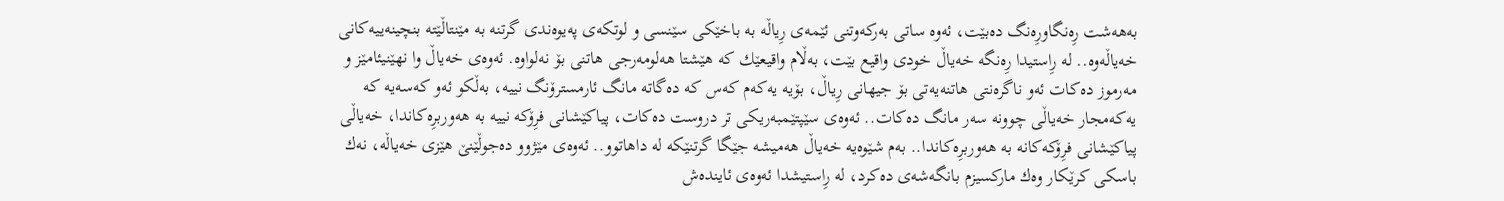به‌هه‌شت رِه‌نگاورِه‌نگ ده‌بێت، ئه‌وه‌ ساتی به‌ركه‌وتنی ئێمه‌ی رِیاڵه‌ به‌ باخێكی سێنسی و لوتكه‌ی په‌یوه‌ندی گرتنه‌ به‌ مێنتاڵێته‌ بنچینه‌ییه‌كانی خه‌یاڵه‌وه‌.. له‌ رِاستیدا رِه‌نگه‌ خه‌یاڵ خودی واقیع بێت، به‌ڵام واقیعێك كه‌ هێشتا هه‌لومه‌رجی هاتنی بۆ نه‌لواوه‌. ئه‌وه‌ی خه‌یاڵ وا نهێنیئامێز و مه‌رموز ده‌كات ئه‌و ناگره‌نتی هاتنه‌یه‌تی بۆ جیهانی رِیاڵ، بۆیه‌ یه‌كه‌م كه‌س كه‌ ده‌گاته‌ مانگ ئارمسترۆنگ نییه‌، به‌ڵكو ئه‌و كه‌سه‌یه‌ كه‌ یه‌كه‌مجار خه‌یاڵی چوونه‌ سه‌ر مانگ ده‌كات.. ئه‌وه‌ی سێپتێمبه‌ریكی تر دروست ده‌كات، پیاكێشانی فرِۆكه‌ نییه‌ به‌ هه‌وربرِه‌كاندا، خه‌یاڵی پیاكێشانی فرِۆكه‌كانه‌ به‌ هه‌وربرِه‌كاندا.. به‌م شێوه‌یه‌ خه‌یاڵ هه‌میشه‌ جێگا گرتنێكه‌ له‌ داهاتوو.. ئه‌وه‌ی مێژوو ده‌جوڵێنێ هێزی خه‌یاڵه‌، نه‌ك باسكی كرێكار وه‌ك ماركسیزم بانگه‌شه‌ی ده‌كرد، له‌ رِاستیشدا ئه‌وه‌ی ئاینده‌ش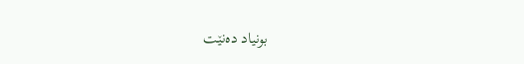بونیاد ده‌نێت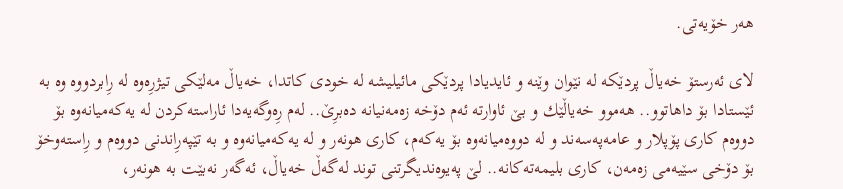هه‌ر خۆیه‌تی.

لای ئه‌رستۆ خه‌یاڵ پردێكه‌ له‌ نێوان وێنه‌ و ئایدیادا پردێكی مائیلیشه‌ له‌ خودی كاتدا، خه‌یاڵ مه‌لێكی تیژرِه‌وه‌ له‌ رِابردووه‌ وه‌ به‌ ئێستادا بۆ داهاتوو.. هه‌موو خه‌یاڵێك و بێ ئاوارته‌ ئه‌م دۆخه‌ زه‌مه‌نیانه‌ ده‌برِێ.. له‌م رِه‌وگه‌یه‌دا ئاراسته‌كردن له‌ یه‌كه‌میانه‌وه‌ بۆ دووه‌م كاری پۆپلار و عامه‌په‌سه‌ند و له‌ دووه‌میانه‌وه‌ بۆ یه‌كه‌م، كاری هونه‌ر و له‌ یه‌كه‌میانه‌وه‌ و به‌ تێپه‌رِاندنی دووه‌م و رِاسته‌وخۆ بۆ دۆخی سێیه‌می زه‌مه‌ن، كاری بلیمه‌ته‌كانه‌.. لێ په‌یوه‌ندیگرتنی توند له‌گه‌ڵ خه‌یاڵ، ئه‌گه‌ر نه‌بێت به‌ هونه‌ر،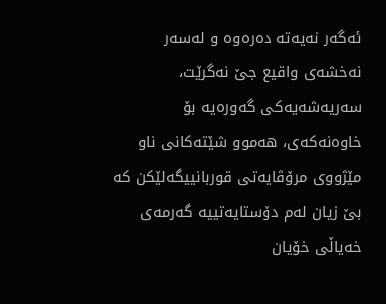ئه‌گه‌ر نه‌یه‌ته‌ ده‌ره‌وه‌ و له‌سه‌ر نه‌خشه‌ی واقیع جێ نه‌گرێت، سه‌ریه‌شه‌یه‌كی گه‌وره‌یه‌ بۆ خاوه‌نه‌كه‌ی، هه‌موو شێته‌كانی ناو مێژووی مرۆڤایه‌تی قوربانییگه‌لێكن كه‌ بێ زیان له‌م دۆستایه‌تییه‌ گه‌رمه‌ی خه‌یاڵی خۆیان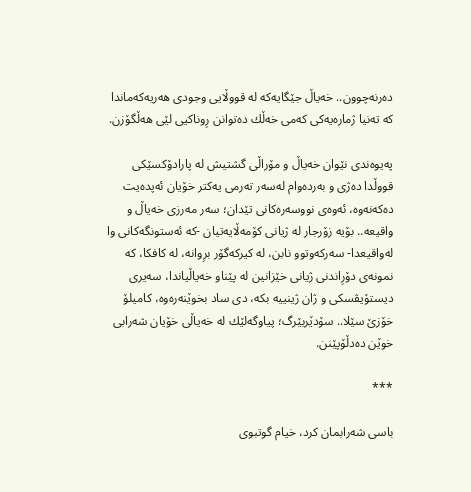ده‌رنه‌چوون.. خه‌یاڵ جێگایه‌كه‌ له‌ قووڵایی وجودی هه‌ریه‌كه‌ماندا كه‌ ته‌نیا ژماره‌یه‌كی كه‌می خه‌ڵك ده‌توانن رِوناكیی لێی هه‌ڵگۆزن.

په‌یوه‌ندی نێوان خه‌یاڵ و مۆراڵی گشتیش له‌ پارادۆكسێكی قووڵدا ده‌ژی و به‌رده‌وام له‌سه‌ر ته‌رمی یه‌كتر خۆیان ئه‌پده‌یت ده‌كه‌نه‌وه‌، ئه‌وه‌ی نووسه‌ره‌كانی تێدان؛ سه‌ر مه‌رزی خه‌یاڵ و واقیعه‌.. بۆیه‌ زۆرجار له‌ ژیانی كۆمه‌ڵایه‌تیان -كه‌ ئه‌ستونگه‌كانی وا له‌واقیعدا- سه‌ركه‌وتوو نابن، له‌ كیركه‌گۆر برِوانه‌، له‌ كافكا، كه‌ نمونه‌ی دۆرِاندنی ژیانی خێزانین له‌ پێناو خه‌یاڵیاندا، سه‌یری دیستۆیڤسكی و ژان ژینییه‌ بكه‌، دی ساد بخوێنه‌ره‌وه‌، كامیلۆ خۆزێ سێلا.. سۆدێربێرگ؛ پیاوگه‌لێك له‌ خه‌یاڵی خۆیان شه‌رابی خوێن ده‌دڵۆپێنن.

***

باسى شه‌رابمان كرد، خیام گوتبوی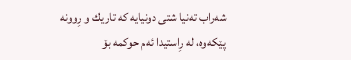شه‌راب ته‌نیا شتی دونیایه‌ كه‌ تاریك و رِوونه‌ پێكه‌وه‌، له‌ رِاستیدا ئه‌م حوكمه‌ ‌بۆ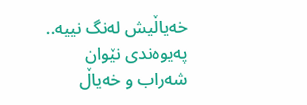خه‌یاڵیش له‌نگ نییه‌.. په‌یوه‌ندی نێوان شه‌راب و خه‌یاڵ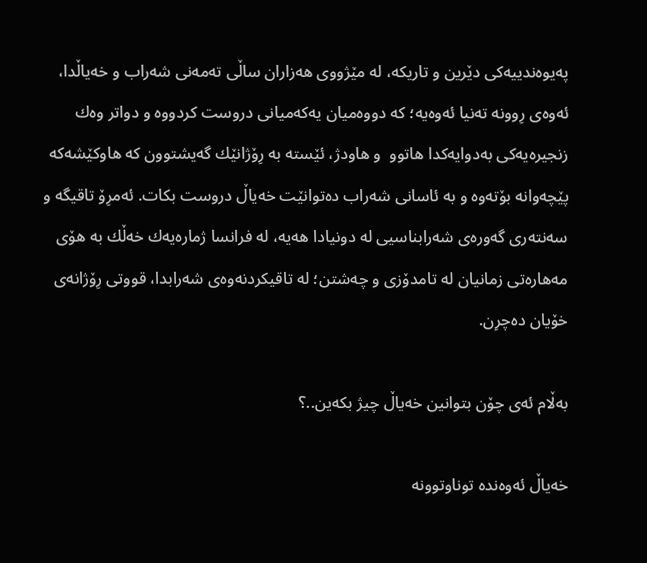په‌یوه‌ندییه‌كی دێرین و تاریكه‌، له‌ مێژووی هه‌زاران ساڵی ته‌مه‌نی شه‌راب و خه‌یاڵدا، ئه‌وه‌ی رِوونه‌ ته‌نیا ئه‌وه‌یه‌؛ كه‌ دووه‌میان یه‌كه‌میانی دروست كردووه‌ و دواتر وه‌ك زنجیره‌یه‌كی به‌دوایه‌كدا هاتوو  و هاودژ، ئێسته‌ به‌ رِۆژانێك گه‌یشتوون كه‌ هاوكێشه‌كه‌ پێچه‌وانه‌ بۆته‌وه‌ و به‌ ئاسانی شه‌راب ده‌توانێت خه‌یاڵ دروست بكات. ئه‌مرِۆ تاقیگه‌ و سه‌نته‌ری گه‌وره‌ی شه‌رابناسیی له‌ دونیادا هه‌یه‌، له‌ فرانسا ژماره‌یه‌ك خه‌ڵك به‌ هۆی مه‌هاره‌تی زمانیان له‌ تامدۆزی و چه‌شتن؛ له‌ تاقیكردنه‌وه‌ی شه‌رابدا، قووتی رِۆژانه‌ی خۆیان ده‌چرِن.

به‌ڵام ئه‌ی چۆن بتوانین خه‌یاڵ چیژ بكه‌ین..؟

خه‌یاڵ ئه‌وه‌نده‌ توناوتوونه‌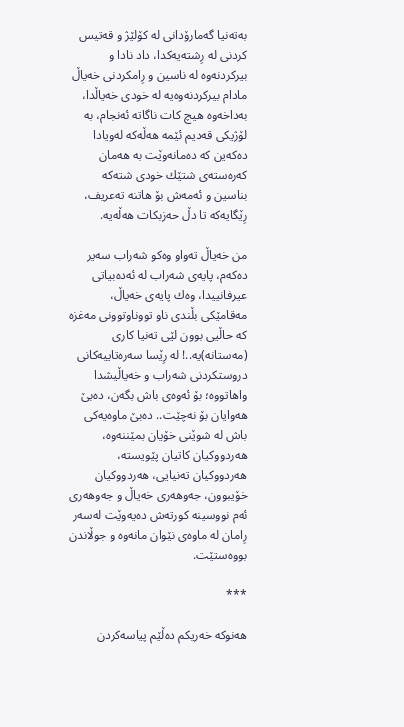به‌ته‌نیا گه‌مارۆدانی له‌ كۆلێژ و قه‌تیس كردنی له‌ رِشته‌یه‌كدا، داد نادا و بیركردنه‌وه‌ له‌ ناسین و رِامكردنی خه‌یاڵ مادام بیركردنه‌وه‌یه‌ له‌ خودی خه‌یاڵدا، به‌داخه‌وه‌ هیچ كات ناگاته‌ ئه‌نجام، به‌ لۆژیكی قه‌دیم ئێمه‌ هه‌ڵه‌كه‌ له‌ویادا ده‌كه‌ین كه‌ ده‌مانه‌وێت به‌ هه‌مان كه‌ره‌سته‌ی شتێك خودی شته‌كه‌ بناسین و ئه‌مه‌ش بۆ هاتنه‌ ته‌عریف، رِێگایه‌كه‌ تا دڵ حه‌زبكات هه‌ڵه‌یه‌.

من خه‌یاڵ ته‌واو وه‌كو شه‌راب سه‌یر ده‌كه‌م، پایه‌ی شه‌راب له‌ ئه‌ده‌بیاتی عیرفانییدا، وه‌ك پایه‌ی خه‌یاڵ، مه‌قامێكی بڵندی ناو تووناوتوونی مه‌غزه‌ كه‌ حاڵیی بوون لێی ته‌نیا كاری (مه‌ستانه‌)یه‌..! له‌ رِێسا سه‌ره‌تاییه‌كانی دروستكردنی شه‌راب و خه‌یاڵیشدا واهاتووه‌؛ بۆ ئه‌وه‌ی باش بگه‌ن، ده‌بێ هه‌وایان بۆ نه‌چێت.. ده‌بێ ماوه‌یه‌كی باش له‌ شوێنی خۆیان بمێننه‌وه‌، هه‌ردووكیان كاتیان پێویسته‌، هه‌ردووكیان ته‌نیایی، هه‌ردووكیان خۆیبوون، جه‌وهه‌ری خه‌یاڵ و جه‌وهه‌ری ئه‌م نووسینه‌ كورته‌ش ده‌یه‌وێت له‌سه‌ر رِامان له‌ ماوه‌ی نێوان مانه‌وه‌ و جوڵاندن بووه‌ستێت.

***

هه‌نوكه‌ خه‌ریكم ده‌ڵێم پیاسه‌كردن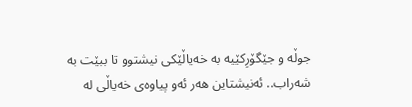جوڵه‌ و جێگۆرِكێیه‌ به‌ خه‌یاڵێكی نیشتوو تا ببێت به‌ شه‌راب.. ئه‌نیشتاین هه‌ر ئه‌و پیاوه‌ی خه‌یاڵی له‌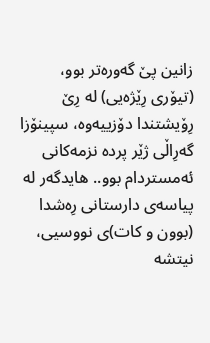زانین پێ گه‌وره‌تر بوو، (تیۆری رِێژه‌یی) له‌ رِێ رِۆیشتندا دۆزییه‌وه‌، سپینۆزا گه‌رِاڵی ژێر پرده‌ نزمه‌كانی ئه‌مستردام بوو.. هایدگه‌ر له‌ پیاسه‌ی دارستانی رِه‌شدا (بوون و كات)ی نووسیی، نیتشه‌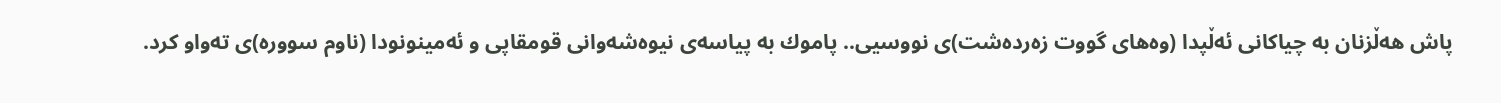پاش هه‌ڵزنان به‌ چیاكانی ئه‌ڵپدا (وه‌های گووت زه‌رده‌شت)ی نووسیی.. پاموك به‌ پیاسه‌ی نیوه‌شه‌وانی قومقاپی و ئه‌مینونودا (ناوم سووره‌)ی ته‌واو كرد.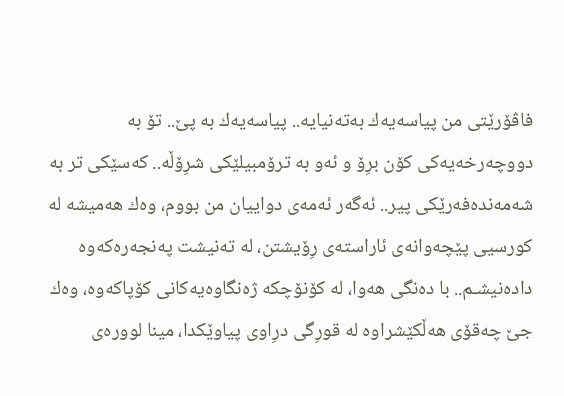فاڤۆرێتی من پیاسه‌یه‌ك به‌ته‌نیایه‌.. پیاسه‌یه‌ك به‌ پێ.. تۆ به‌ دووچه‌رخه‌یه‌كی كۆن برِۆ و ئه‌و به‌ ترۆمبیلێكی شرِۆڵه‌.. كه‌سێكی تر به‌ شه‌مه‌نده‌فه‌رێكی پیر.. ئه‌گه‌ر ئه‌مه‌ی دواییان من بووم، وه‌ك هه‌میشه‌ له‌ كورسیی پێچه‌وانه‌ی ئاراسته‌ی رِۆیشتن، له‌ ته‌نیشت په‌نجه‌ره‌كه‌وه‌ داده‌نیشـم.. با ده‌نگی هه‌وا، له‌ كۆنۆچكه‌ ژه‌نگاوه‌یه‌كانی كۆپاكه‌وه‌، وه‌ك جێ چه‌قۆی هه‌ڵكێشراوه‌ له‌ قورِگی درِاوی پیاوێكدا، مینا لووره‌ی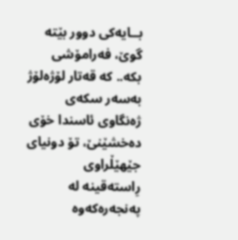بــایه‌كی دوور بێته‌ گوێ، فه‌رامۆشی بكه‌.. كه‌ قه‌تار لۆژه‌لۆژ به‌سه‌ر سكه‌ی ژه‌نگاوی ئاسندا خۆی ده‌خشێنێ، تۆ دونیای جێهێڵراوی رِاسته‌قینه‌ له‌ په‌نجه‌ره‌كه‌وه‌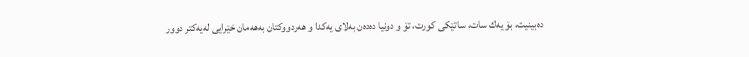ده‌بینیت، بۆ یه‌ك سات، ساتێكی كورت، تۆ و دونیا ده‌ده‌ن به‌لای یه‌كدا و هه‌ردووكتان به‌هه‌مان خێرایی له‌یه‌كتر دوور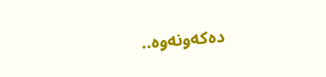ده‌كه‌ونه‌وه‌..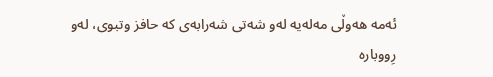ئه‌مه‌ هه‌وڵی مه‌له‌یه‌ له‌و شه‌تی شه‌رابه‌ی كه‌ حافز وتبوی، له‌و رِووباره‌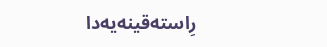رِاسته‌قینه‌یه‌دا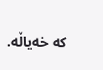كه‌ خه‌یاڵه‌.